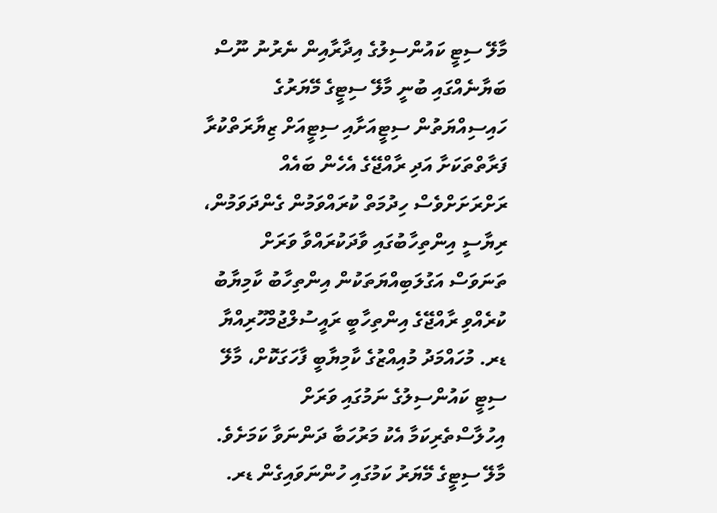މާލޭ ސިޓީ ކައުންސިލުގެ އިދާރާއިން ނެރުނު ނޫސް ބަޔާނެއްގައި ބުނީ މާލޭ ސިޓީގެ މޭޔަރުގެ ހައިސިއްޔަތުން ސިޓީއަށާއި ސިޓީއަށް ޒިޔާރަތްކުރާ ފަރާތްތަކަށާ އަދި ރާއްޖޭގެ އެހެން ބައެއް ރަށްރަށަށްވެސް ހިދުމަތް ކުރައްވަމުން ގެންދަވަމުން، ރިޔާސީ އިންތިހާބުގައި ވާދަކުރައްވާ ވަރަށް ތަނަވަސް އަގުލަބިއްޔަތަކުން އިންތިހާބު ކާމިޔާބު ކުރެއްވި ރާއްޖޭގެ އިންތިހާބީ ރައީސުލްޖުމްހޫރިއްޔާ ޑރ. މުހައްމަދު މުއިއްޒުގެ ކާމިޔާބީ ފާހަގަކޮށް، މާލޭ ސިޓީ ކައުންސިލުގެ ނަމުގައި ވަރަށް އިހުލާސްތެރިކަމާ އެކު މަރުހަބާ ދަންނަވާ ކަމަށެވެ.
މާލޭ ސިޓީގެ މޭޔަރު ކަމުގައި ހުންނަވައިގެން ޑރ.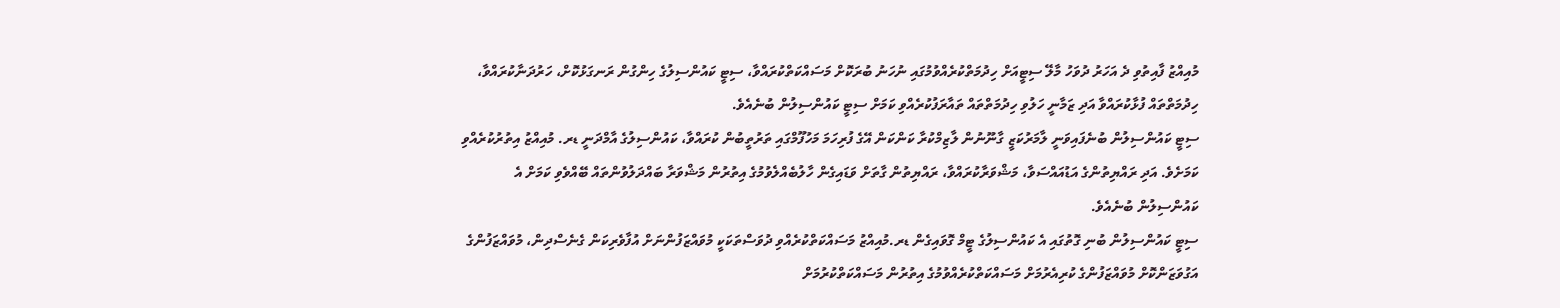މުއިއްޒު ފާއިތުވި ދެ އަހަރު ދުވަހު މާލޭ ސިޓީއަށް ހިދުމަތްކުރެއްވުމުގައި ނުހަނު ބުރަކޮށް މަސައްކަތްކުރައްވާ، ސިޓީ ކައުންސިލުގެ ހިންގުން ރަނގަޅުކޮށް، ހަރުދަނާކުރައްވާ، ހިދުމަތްތައް ފުޅާކުރައްވާ އަދި ޒަމާނީ ހަލުވި ހިދުމަތްތައް ތައާރަފުކުރެއްވި ކަމަށް ސިޓީ ކައުންސިލުން ބުނެއެވެ.
ސިޓީ ކައުންސިލުން ބުނެފައިވަނީ ލާމަރުކަޒީ ގާނޫނުން ލާޒިމްކުރާ ކަންކަން އޭގެ ފުރިހަމަ މަހުފޫމްގައި ތަރުތީބުން ކުރައްވާ، ކައުންސިލުގެ އާމްދަނީ ޑރ. މުއިއްޒު އިތުރުކުރެއްވި ކަމަށެވެ. އަދި ރައްޔިތުންގެ އަޑުއައްސަވާ، މަޝްވަރާކުރައްވާ، ރައްޔިތުން ގާތަށް ވަޑައިގެން ހާލުބެއްލެވުމުގެ އިތުރުން މަޝްވަރާ ބައްދަލުވުންތައް ބޭއްވެވި ކަމަށް އެ ކައުންސިލުން ބުނެއެވެ.
ސިޓީ ކައުންސިލުން ބުނި ގޮތުގައި އެ ކައުންސިލުގެ ޓީމް ގޮވައިގެން ޑރ.މުއިއްޒު މަސައްކަތްކުރެއްވި ދުވަސްތަކަކީ މުވައްޒަފުންނަށް އުފާވެރިކަން ގެނެސްދިން، މުވައްޒަފުންގެ އަގުވަޒަންކޮށް މުވައްޒަފުންގެ ކުރިއެރުމަށް މަސައްކަތްކުރެއްވުމުގެ އިތުރުން މަސައްކަތްކުރުމަށް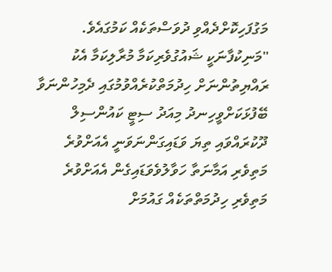މަގުފަހިކޮށްދެއްވި ދުވަސްތަކެއް ކަމުގައެވެ.
"މަނިކުފާނަކީ ޝައުގުވެރިކަމާ މުރާލިކަމާ އެކު ރައްޔިތުންނަށް ހިދުމަތްކުރެއްވުމުގައި ދެމިހުންނަވާ ބޭފުޅަކަށްވީހިނދު މިއަދު ސިޓީ ކައުންސިލް ދޫކުރައްވައި ތިޔަ ވަޑައިގަންނަވަނީ އެއަށްވުރެ މަތިވެރި އަމާނަތާ ހަވާލުވެވަޑައިގެން އެއަށްވުރެ މަތިވެރި ހިދުމަތްތަކެއް ގައުމަށް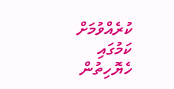ކުރެއްވުމަށް ކަމުގައި ހެޔޮހިތުން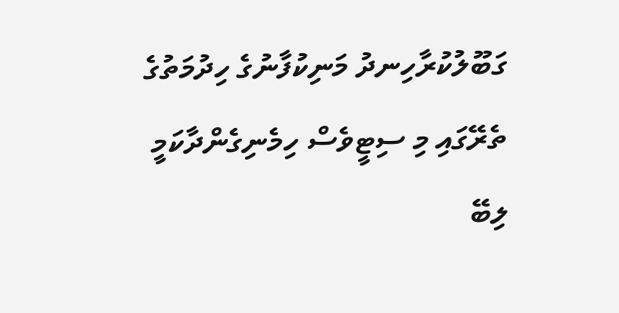ގަބޫލުކުރާހިނދު މަނިކުފާނުގެ ހިދުމަތުގެ ތެރޭގައި މި ސިޓީވެސް ހިމެނިގެންދާކަމީ ލިބޭ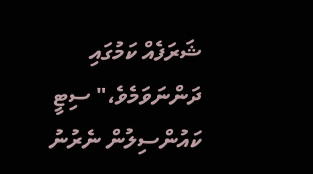ޝަރަފެއް ކަމުގައި ދަންނަވަމެވެ،" ސިޓީ ކައުންސިލުން ނެރުނު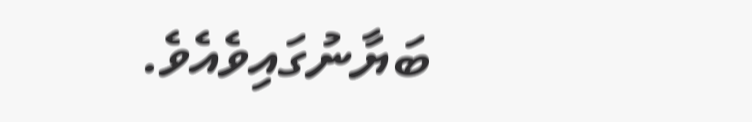ބަޔާނުގައިވެއެވެ.